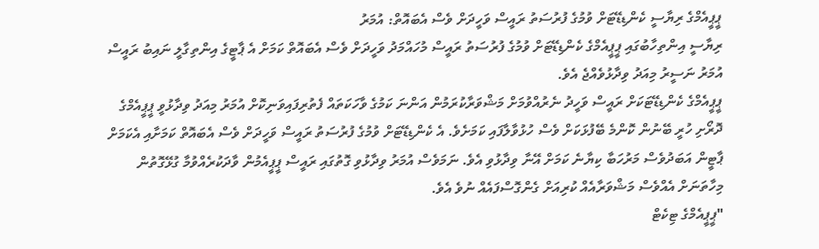ޕީޕީއެމްގެ ރިޔާސީ ކެންޑިޑޭޓަށް ވުމުގެ ފުރުސަތު ރައީސް ވަހީދަށް ވެސް އެބައޮތް: އުމަރު
ރިޔާސީ އިންތިހާބުގައި ޕީޕީއެމްގެ ކެންޑިޑޭޓަށް ވުމުގެ ފުރުސަތު ރައީސް މުހައްމަދު ވަހީދަށް ވެސް އެބައޮތް ކަމަށް އެ ޕާޓީގެ އިންތިގާލީ ނައިބު ރައީސް އުމަރު ނަސީރު މިއަދު ވިދާޅުވެއްޖެ އެވެ.
ޕީޕީއެމްގެ ކެންޑިޑޭޓަކަށް ރައީސް ވަހީދު ނެރުއްވުމަށް މަޝްވަރާކުރަމުން އަންނަ ކަމުގެ ވާހަކަތައް ފެތުރިފައިވަނިކޮށް އުމަރު މިއަދު ވިދާޅުވީ ޕީޕީއެމްގެ ދޮރޯށި ހުރީ ބޭނުން ކޮންމެ ބޭފުޅަކަށް ވެސް ހުޅުވާލާފައި ކަމަށެވެ. އެ ކެންޑިޑޭޓަށް ވުމުގެ ފުރުސަތު ރައީސް ވަހީދަށް ވެސް އެބައޮތް ކަމަށާއި އެކަމަށް ޕާޓީން އަބަދުވެސް މަރުހަބާ ކިޔާނެ ކަމަށް އޭނާ ވިދާޅުވި އެވެ. ނަމަވެސް އުމަރު ވިދާޅުވި ގޮތުގައި ރައީސް ޕީޕީއެމުން ވާދަކުރެއްވުމާ ގުޅޭގޮތުން މިހާތަނަށް އެއްވެސް މަޝްވަރާއެއް ކުރިއަށް ގެންގޮސްފައެއް ނުވެ އެވެ.
"ޕީޕީއެމްގެ ޓިކެޓް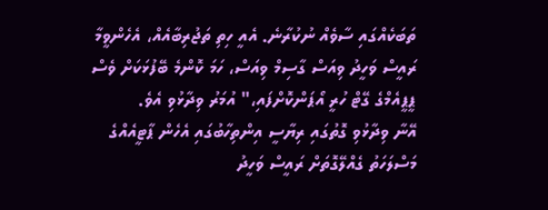ތަބަކެއްގައި ސާވެއް ނުކުރާނެ. އެއީ ހިތި ތަޖުރިބާއެއް، އެހެންވީމާ ރައީސް ވަހީދު ވިއަސް ގާސިމް ވިއަސް، ހަމަ ކޮންމެ ބޭފުޅަކަށް ވެސް ޕީޕީއެމްގެ ގޭޓް ހުރީ އޯޕަންކޮށްފައި،" އުމަރު ވިދާޅުވި އެވެ.
އޭނާ ވިދާޅުވި ގޮތުގައި ރިޔާސީ އިންތިހާބުގައި އެހެން ޕާޓީއެއްގެ މަސްލަހަތު ގެއްލޭގޮތަށް ރައީސް ވަހީދު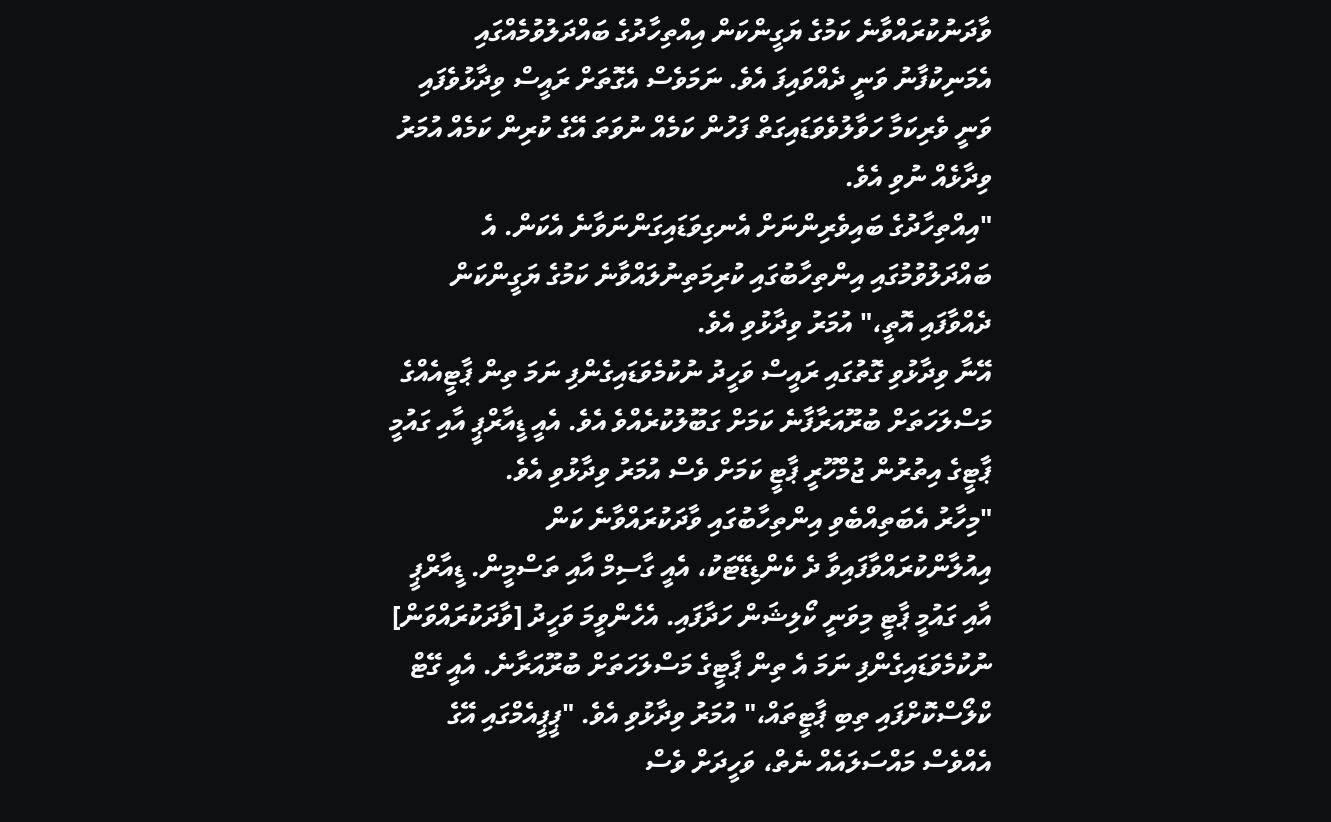ވާދަނުކުރައްވާނެ ކަމުގެ ޔަގީންކަން އިއްތިހާދުގެ ބައްދަލުވުމެއްގައި އެމަނިކުފާނު ވަނީ ދެއްވައިފަ އެވެ. ނަމަވެސް އެގޮތަށް ރައީސް ވިދާޅުވެފައި ވަނީ ވެރިކަމާ ހަވާލުވެވަޑައިގަތް ފަހުން ކަމެއް ނުވަތަ އޭގެ ކުރިން ކަމެއް އުމަރު ވިދާޅެއް ނުވި އެވެ.
"އިއްތިހާދުގެ ބައިވެރިންނަށް އެނގިވަޑައިގަންނަވާނެ އެކަން. އެ ބައްދަލުވުމުގައި އިންތިހާބުގައި ކުރިމަތިނުލައްވާނެ ކަމުގެ ޔަގީންކަން ދެއްވާފައި އޮތީ،" އުމަރު ވިދާޅުވި އެވެ.
އޭނާ ވިދާޅުވި ގޮތުގައި ރައީސް ވަހީދު ނުކުމެވަޑައިގެންފި ނަމަ ތިން ޕާޓީއެއްގެ މަސްލަހަތަށް ބުރޫއަރާފާނެ ކަމަށް ގަބޫލުކުރެއްވެ އެވެ. އެއީ ޑީއާރްޕީ އާއި ގައުމީ ޕާޓީގެ އިތުރުން ޖުމްހޫރީ ޕާޓީ ކަމަށް ވެސް އުމަރު ވިދާޅުވި އެވެ.
"މިހާރު އެބަތިއްބެވި އިންތިހާބުގައި ވާދަކުރައްވާނެ ކަން އިއުލާންކުރައްވާފައިވާ ދެ ކެންޑިޑޭޓަކު، އެއީ ގާސިމް އާއި ތަސްމީން. ޑީއާރްޕީ އާއި ގައުމީ ޕާޓީ މިވަނީ ކޯލިޝަން ހަދާފައި. އެހެންވީމަ ވަހީދު [ވާދަކުރައްވަން] ނުކުމެވަޑައިގެންފި ނަމަ އެ ތިން ޕާޓީގެ މަސްލަހަތަށް ބުރޫއަރާނެ. އެއީ ގޭޓް ކްލޯސްކޮށްފައި ތިބި ޕާޓީތައް،" އުމަރު ވިދާޅުވި އެވެ. "ޕީޕީއެމްގައި އޭގެ އެއްވެސް މައްސަލައެއް ނެތް، ވަހީދަށް ވެސް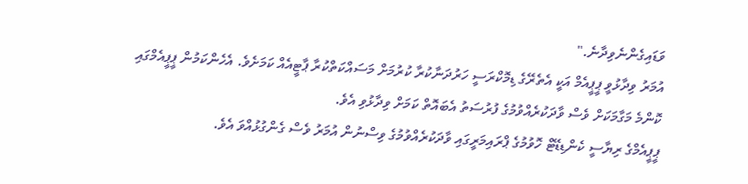ވަޑައިގެންނެވިދާނެ."
އުމަރު ވިދާޅުވީ ޕީޕީއެމް އަކީ އެތެރޭގެ ޑިމޮކްރަސީ ހަރުދަނާކުރާ ކުރުމަށް މަސައްކަތްކުރާ ޕާޓީއެއް ކަމަށެވެ. އެހެންކަމުން ޕީޕީއެމްގައި ކޮންމެ މަގާމަކަށް ވެސް ވާދަކުރެއްވުމުގެ ފުރުސަތު އެބައޮތް ކަމަށް ވިދާޅުވި އެވެ.
ޕީޕީއެމްގެ ރިޔާސީ ކެންޑިޑޭޓް ހޮވުމުގެ ޕްރައިމަރީގައި ވާދަކުރެއްވުމުގެ ވިސްނުން އުމަރު ވެސް ގެންގުޅުއްވަ އެވެ.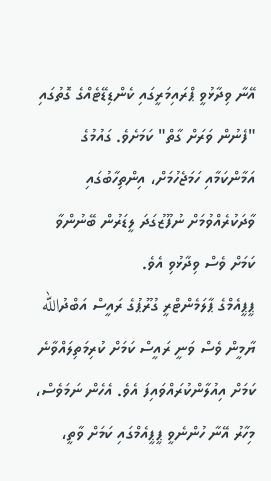އޭނާ ވިދާޅުވީ ޕްރައިމަރީގައި ކެންޑިޑޭޓެއްގެ ގޮތުގައި "ފެނުން ވަރަށް ގާތް" ކަމަށެވެ. ގައުމުގެ އަމާންކަމާއި ހަމަޖެހުމަށް، އިންތިހާބުގައި ވާދަކުރެއްވުމަށް ނުފޫޒުގަދަ ލީޑަރުން ބޭނުންވާ ކަމަށް ވެސް ވިދާޅުވި އެވެ.
ޕީޕީއެމްގެ ޕާލަމެންޓްރީ ގުރޫޕުގެ ރައީސް އަބްދުالله ޔާމީން ވެސް ވަނީ ރައީސް ކަމަށް ކުރިމަތިލައްވާނެ ކަމަށް އިއުލާންކުރައްވައިފަ އެވެ. އެހެން ނަމަވެސް، މިހާރު އޭނާ ހުންނެވީ ޕީޕީއެމްގައި ކަމަށް ވާތީ،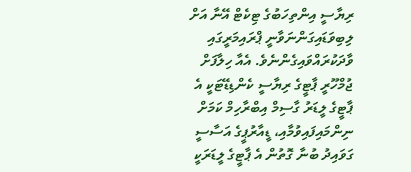ރިޔާސީ އިންތިހަބުގެ ޓިކެޓް އޭނާ އަށް ލިބިވަޑައިގަންނަވާނީ ޕްރައިމަރީގައި ވާދަކުރައްވައިގެންނެވެ. އެއާ ހިލާފަށް ޖުމްހޫރީ ޕާޓީގެ ރިޔާސީ ކެންޑިޑޭޓަކީ އެ ޕާޓީގެ ލީޑަރު ގާސިމް އިބްރާހިމް ކަމަށް ނިންމައިފައިވުމާއި، ޑީއާރުޕީގެ އަސާސީ ގަވައިދު ބުނާ ގޮތުން އެ ޕާޓީގެ ލީޑަރަކީ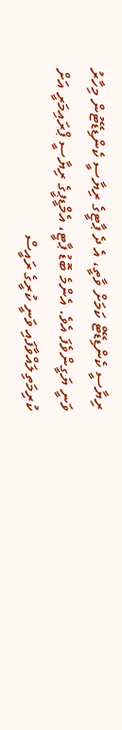ރިޔާސީ ކެންޑިޑޭޓް ކަމަށް ވާތީ، އެ ދެ ޕާޓީގެ ރިޔާސީ ކެންޑިޑޭޓުން މިހާރު ވަނީ ޔަގީންވެފަ އެވެ. އެންމެ ބޮޑު ޕާޓީ، އެމްޑީޕީގެ ރިޔާސީ ޕްރައިމަރީ އަށް ކުރިމަތިލައްވާފައި ވަނީ ކުރީގެ ރައީސް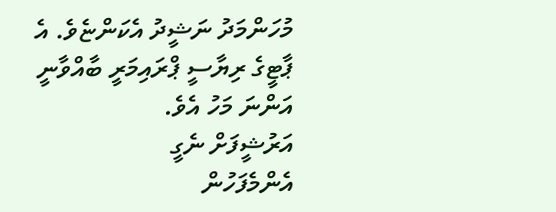މުހަންމަދު ނަޝީދު އެކަންޏެވެ. އެ ޕާޓީގެ ރިޔާސީ ޕްރައިމަރީ ބާއްވާނީ އަންނަ މަހު އެވެ.
އަރުޝީފަށް ނެގީ
އެންމެފަހުން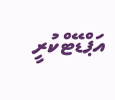އަޕްޑޭޓްކުރީ